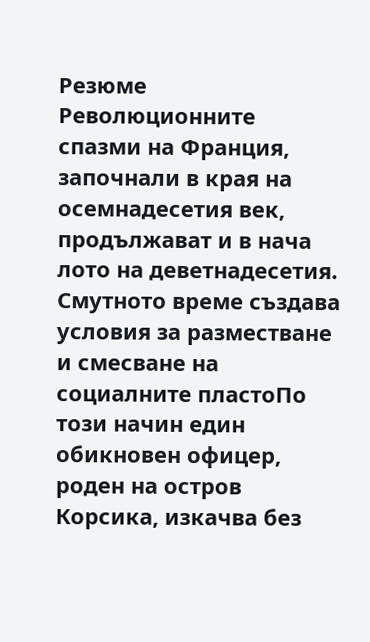Резюме
Революционните спазми на Франция, започнали в края на осемнадесетия век, продължават и в нача лото на деветнадесетия. Смутното време създава условия за разместване и смесване на социалните пластоПо този начин един обикновен офицер, роден на остров Корсика, изкачва без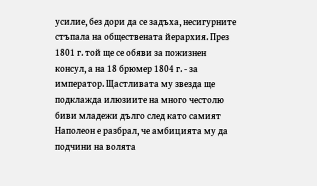усилие, без дори да се задъха, несигурните стъпала на обществената йерархия. През 1801 г. той ще се обяви за пожизнен консул, а на 18 брюмер 1804 г. - за император. Щастливата му звезда ще подклажда илюзиите на много честолю биви младежи дълго след като самият Наполеон е разбрал, че амбицията му да подчини на волята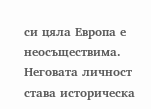си цяла Европа е неосъществима. Неговата личност става историческа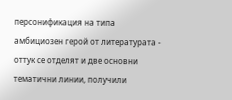персонификация на типа амбициозен герой от литературата - оттук се отделят и две основни тематични линии, получили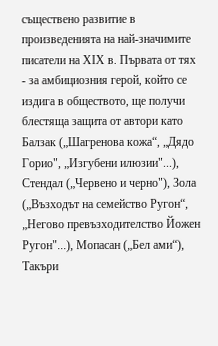съществено развитие в произведенията на най-значимите писатели на ХІХ в. Първата от тях - за амбициозния герой, който се издига в обществото, ще получи блестяща защита от автори като Балзак („Шагренова кожа“, „Дядо Горио", „Изгубени илюзии"...), Стендал („Червено и черно"), Зола („Възходът на семейство Ругон“, „Негово превъзходителство Йожен Ругон"...), Мопасан („Бел ами“), Такъри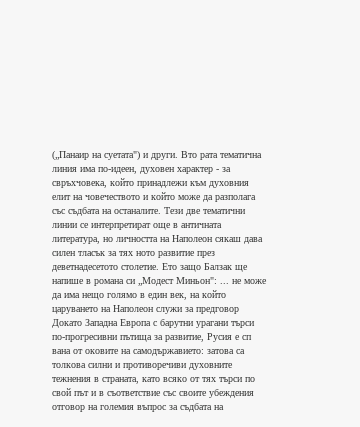(„Панаир на суетата") и други. Вто рата тематична линия има по-идеен, духовен характер - за свръхчовека, който принадлежи към духовния елит на човечеството и който може да разполага със съдбата на останалите. Тези две тематични линии се интерпретират още в античната литература, но личността на Наполеон сякаш дава силен тласък за тях ното развитие през деветнадесетото столетие. Ето защо Балзак ще напише в романа си „Модест Миньон": ... не може да има нещо голямо в един век, на който царуването на Наполеон служи за предговор Докато Западна Европа с барутни урагани търси по-прогресивни пътища за развитие, Русия е сп вана от оковите на самодържавието: затова са толкова силни и противоречиви духовните тежнения в страната, като всяко от тях търси по свой път и в съответствие със своите убеждения отговор на големия въпрос за съдбата на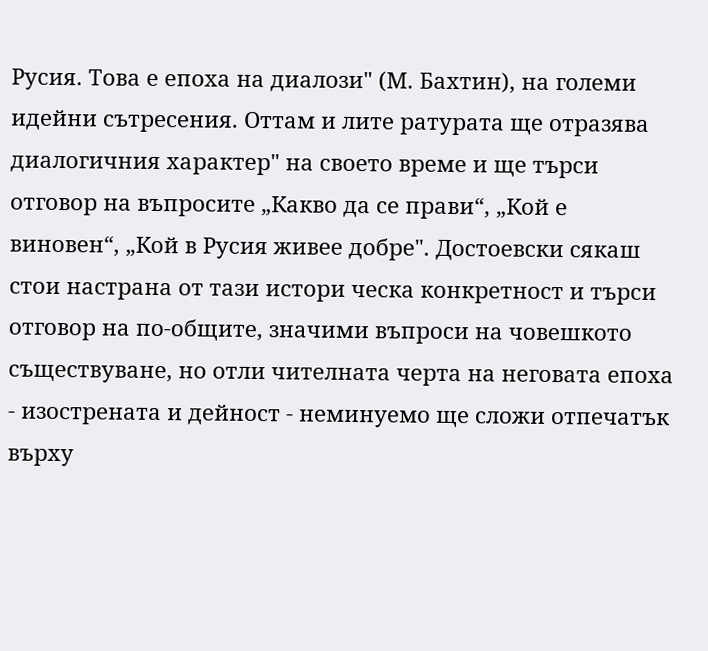Русия. Това е епоха на диалози" (М. Бахтин), на големи идейни сътресения. Оттам и лите ратурата ще отразява диалогичния характер" на своето време и ще търси отговор на въпросите „Какво да се прави“, „Кой е виновен“, „Кой в Русия живее добре". Достоевски сякаш стои настрана от тази истори ческа конкретност и търси отговор на по-общите, значими въпроси на човешкото съществуване, но отли чителната черта на неговата епоха - изострената и дейност - неминуемо ще сложи отпечатък върху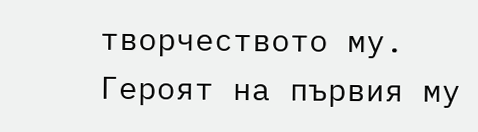творчеството му. Героят на първия му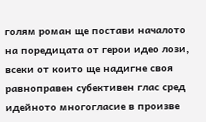голям роман ще постави началото на поредицата от герои идео лози, всеки от които ще надигне своя равноправен субективен глас сред идейното многогласие в произве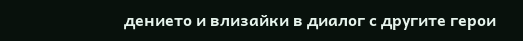дението и влизайки в диалог с другите герои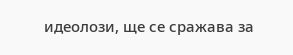идеолози, ще се сражава за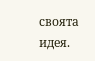своята идея.